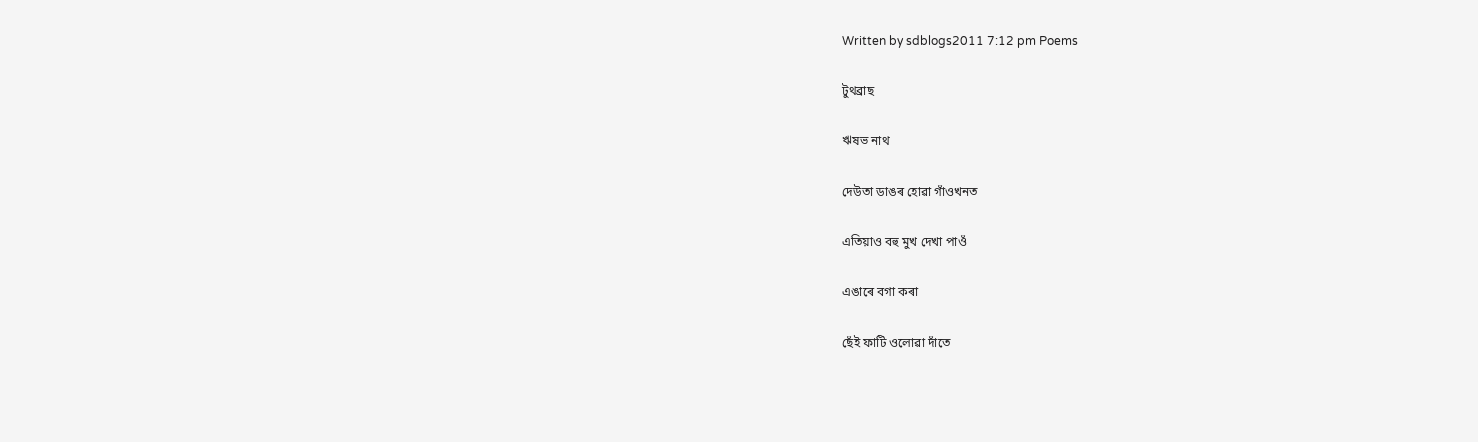Written by sdblogs2011 7:12 pm Poems

টুথব্ৰাছ

ঋষভ নাথ

দেউতা ডাঙৰ হোৱা গাঁওখনত

এতিয়াও বহু মুখ দেখা পাওঁ

এঙাৰে বগা কৰা

ছে‍ঁই ফাটি ওলোৱা দাঁতে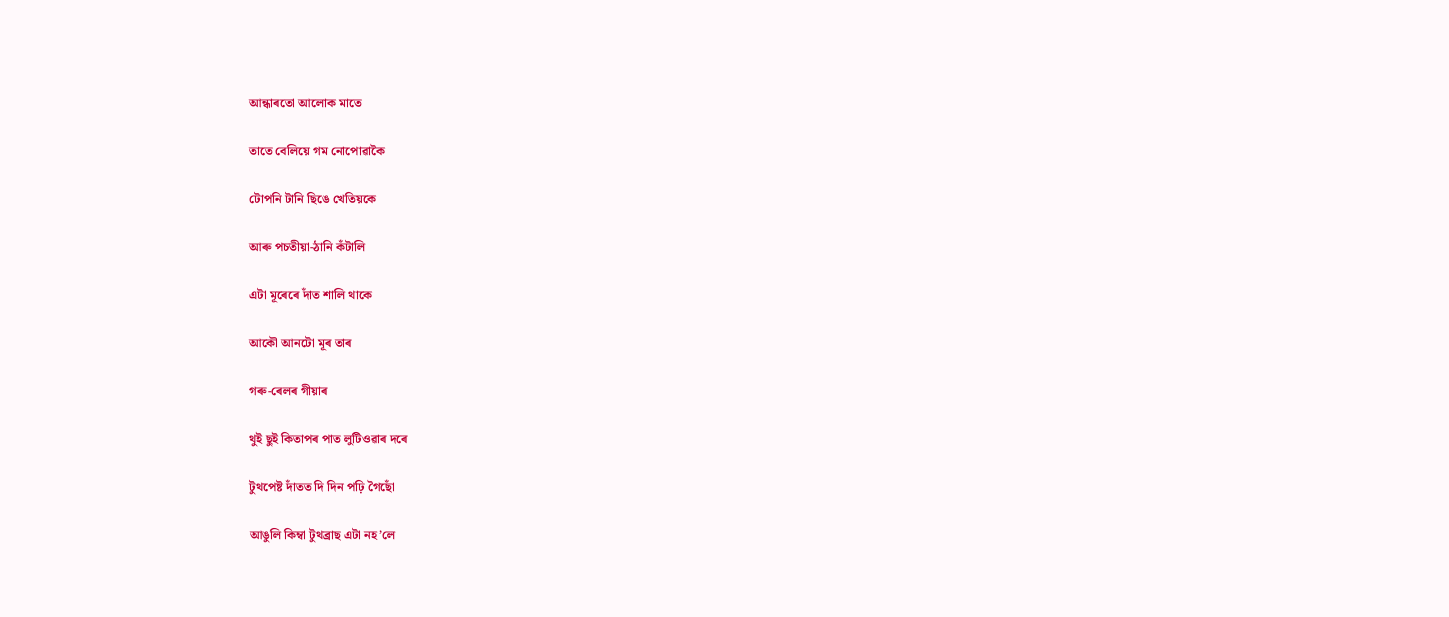আন্ধাৰতো আলোক মাতে

তাতে বেলিয়ে গম নোপোৱাকৈ

টোপনি টানি ছিঙে খেতিয়কে

আৰু পচতীয়া-ঠানি কঁটালি

এটা মূৰেৰে দাঁত শালি থাকে

আকৌ আনটো মূৰ তাৰ

গৰু-ৰেলৰ গীয়াৰ

থুই ছুই কিতাপৰ পাত লুটিওৱাৰ দৰে

টুথপেষ্ট দাঁতত দি দিন পঢ়ি গৈছোঁ

আঙুলি কিম্বা টুথব্ৰাছ এটা নহ’লে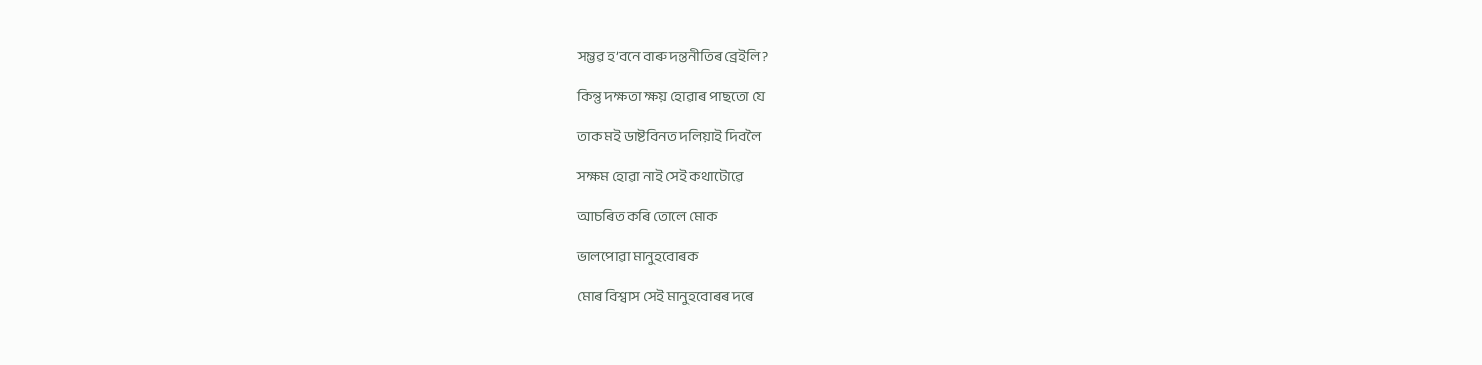সম্ভৱ হ’বনে বাৰু দন্তনীতিৰ ব্ৰেইলি?

কিন্তু দক্ষতা ক্ষয় হোৱাৰ পাছতো যে

তাক মই ডাষ্টবিনত দলিয়াই দিবলৈ

সক্ষম হোৱা নাই সেই কথাটোৱে

আচৰিত কৰি তোলে মোক

ভালপোৱা মানুহবোৰক

মোৰ বিশ্বাস সেই মানুহবোৰৰ দৰে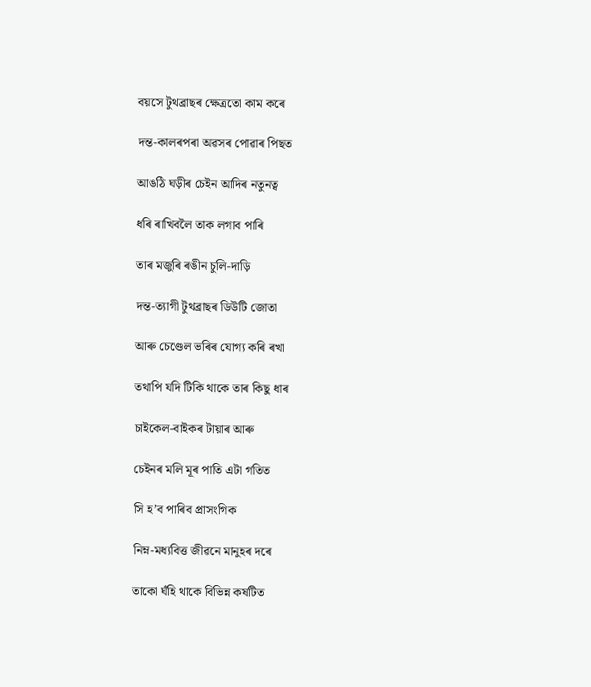বয়সে টুথব্ৰাছৰ ক্ষেত্ৰতো কাম কৰে

দন্ত-কালৰপৰা অৱসৰ পোৱাৰ পিছত

আঙঠি ঘড়ীৰ চেইন আদিৰ নতুনত্ব

ধৰি ৰাখিবলৈ তাক লগাব পাৰি

তাৰ মজুৰি ৰঙীন চুলি-দাড়ি

দন্ত-ত্যাগী টুথব্ৰাছৰ ডিউটি জোতা

আৰু চেণ্ডেল ভৰিৰ যোগ্য কৰি ৰখা

তথাপি যদি টিকি থাকে তাৰ কিছু ধাৰ

চাইকেল-বাইকৰ টায়াৰ আৰু

চেইনৰ মলি মূৰ পাতি এটা গতিত

সি হ’ব পাৰিব প্ৰাসংগিক

নিম্ন-মধ্যবিত্ত জীৱনে মানুহৰ দৰে

তাকো ঘঁহি থাকে বিভিন্ন কষটিত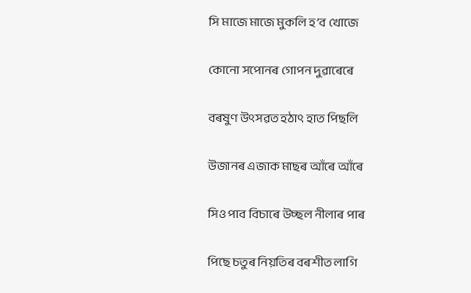সি মাজে মাজে মুকলি হ’ব খোজে

কোনো সপোনৰ গোপন দুৱাৰেৰে

বৰষুণ উৎসৱত হঠাৎ হাত পিছলি

উজানৰ এজাক মাছৰ আঁৰে আঁৰে

সিও পাব বিচাৰে উচ্ছল নীলাৰ পাৰ

পিছে চতুৰ নিয়তিৰ বৰশীত লাগি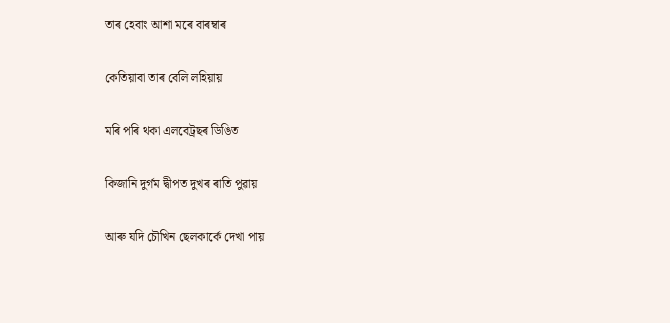তাৰ হেবাং আশা মৰে বাৰম্বাৰ

কেতিয়াবা তাৰ বেলি লহিয়ায়

মৰি পৰি থকা এলবেট্ৰছৰ ডিঙিত

কিজানি দুৰ্গম দ্বীপত দুখৰ ৰাতি পুৱায়

আৰু যদি চৌখিন ছেলকাৰ্কে দেখা পায়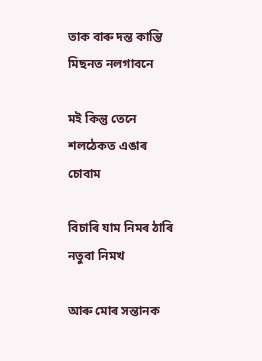তাক বাৰু দন্ত কান্তি মিছনত নলগাবনে

মই কিন্তু তেনে শলঠেকত এঙাৰ চোবাম

বিচাৰি যাম নিমৰ ঠাৰি নতুবা নিমখ

আৰু মোৰ সন্তানক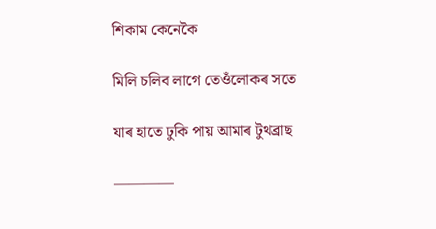শিকাম কেনেকৈ

মিলি চলিব লাগে তেওঁলোকৰ সতে

যাৰ হাতে ঢুকি পায় আমাৰ টুথব্ৰাছ

————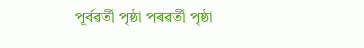পূৰ্বৱৰ্তী পৃষ্ঠা পৰৱৰ্তী পৃষ্ঠা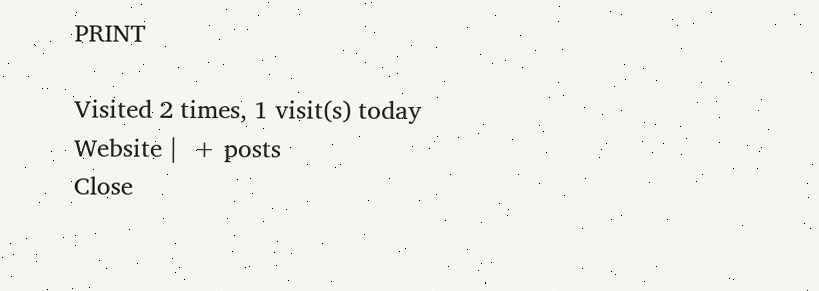PRINT

Visited 2 times, 1 visit(s) today
Website |  + posts
Close